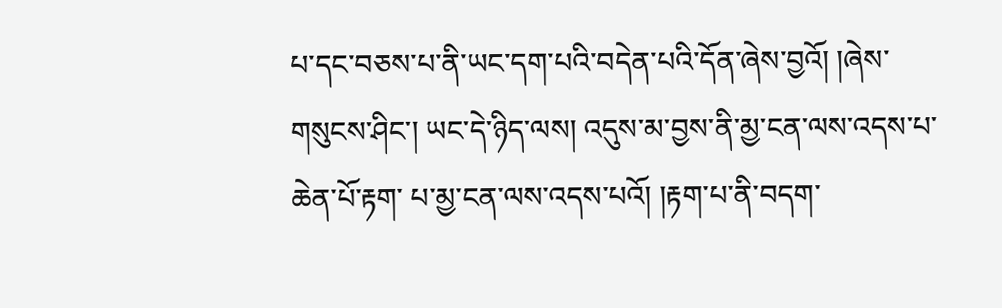པ་དང་བཅས་པ་ནི་ཡང་དག་པའི་བདེན་པའི་དོན་ཞེས་བྱའོ། །ཞེས་ གསུངས་ཤིང་། ཡང་དེ་ཉིད་ལས། འདུས་མ་བྱས་ནི་མྱ་ངན་ལས་འདས་པ་ཆེན་པོ་རྟག་ པ་མྱ་ངན་ལས་འདས་པའོ། །རྟག་པ་ནི་བདག་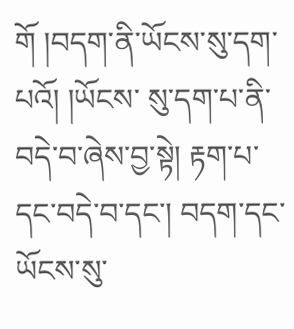གོ །བདག་ནི་ཡོངས་སུ་དག་པའོ། །ཡོངས་ སུ་དག་པ་ནི་བདེ་བ་ཞེས་བྱ་སྟེ། རྟག་པ་དང་བདེ་བ་དང་། བདག་དང་ཡོངས་སུ་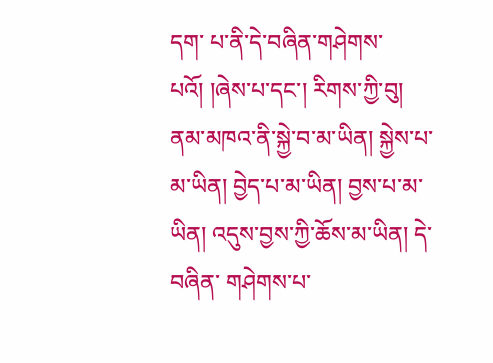དག་ པ་ནི་དེ་བཞིན་གཤེགས་པའོ། །ཞེས་པ་དང་། རིགས་ཀྱི་བུ། ནམ་མཁའ་ནི་སྐྱེ་བ་མ་ཡིན། སྐྱེས་པ་མ་ཡིན། བྱེད་པ་མ་ཡིན། བྱས་པ་མ་ཡིན། འདུས་བྱས་ཀྱི་ཆོས་མ་ཡིན། དེ་བཞིན་ གཤེགས་པ་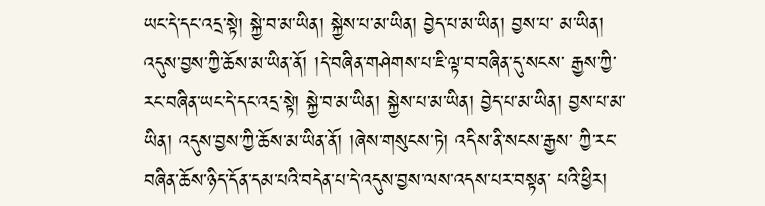ཡང་དེ་དང་འདྲ་སྟེ། སྐྱེ་བ་མ་ཡིན། སྐྱེས་པ་མ་ཡིན། བྱེད་པ་མ་ཡིན། བྱས་པ་ མ་ཡིན། འདུས་བྱས་ཀྱི་ཆོས་མ་ཡིན་ནོ། །དེ་བཞིན་གཤེགས་པ་ཇི་ལྟ་བ་བཞིན་དུ་སངས་ རྒྱས་ཀྱི་རང་བཞིན་ཡང་དེ་དང་འདྲ་སྟེ། སྐྱེ་བ་མ་ཡིན། སྐྱེས་པ་མ་ཡིན། བྱེད་པ་མ་ཡིན། བྱས་པ་མ་ཡིན། འདུས་བྱས་ཀྱི་ཆོས་མ་ཡིན་ནོ། །ཞེས་གསུངས་ཏེ། འདིས་ནི་སངས་རྒྱས་ ཀྱི་རང་བཞིན་ཆོས་ཉིད་དོན་དམ་པའི་བདེན་པ་དེ་འདུས་བྱས་ལས་འདས་པར་བསྟན་ པའི་ཕྱིར།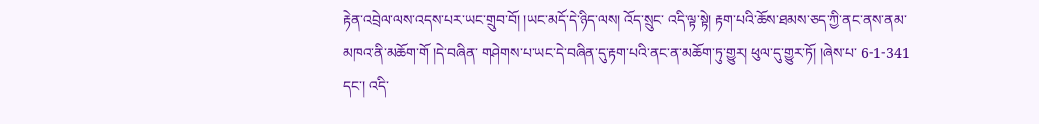རྟེན་འབྲེལ་ལས་འདས་པར་ཡང་གྲུབ་བོ། །ཡང་མདོ་དེ་ཉིད་ལས། འོད་སྲུང་ འདི་ལྟ་སྟེ། རྟག་པའི་ཆོས་ཐམས་ཅད་ཀྱི་ནང་ནས་ནམ་མཁའ་ནི་མཆོག་གོ །དེ་བཞིན་ གཤེགས་པ་ཡང་དེ་བཞིན་དུ་རྟག་པའི་ནང་ན་མཆོག་ཏུ་གྱུར། ཕུལ་དུ་གྱུར་ཏོ། །ཞེས་པ་ 6-1-341 དང་། འདི་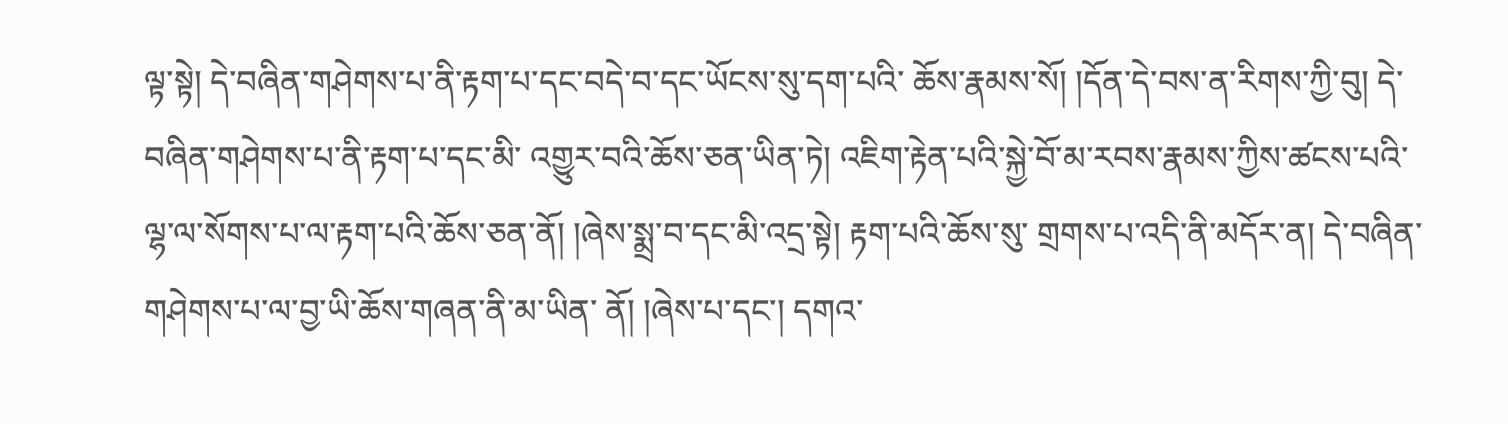ལྟ་སྟེ། དེ་བཞིན་གཤེགས་པ་ནི་རྟག་པ་དང་བདེ་བ་དང་ཡོངས་སུ་དག་པའི་ ཆོས་རྣམས་སོ། །དོན་དེ་བས་ན་རིགས་ཀྱི་བུ། དེ་བཞིན་གཤེགས་པ་ནི་རྟག་པ་དང་མི་ འགྱུར་བའི་ཆོས་ཅན་ཡིན་ཏེ། འཇིག་རྟེན་པའི་སྐྱེ་བོ་མ་རབས་རྣམས་ཀྱིས་ཚངས་པའི་ ལྷ་ལ་སོགས་པ་ལ་རྟག་པའི་ཆོས་ཅན་ནོ། །ཞེས་སྨྲ་བ་དང་མི་འདྲ་སྟེ། རྟག་པའི་ཆོས་སུ་ གྲགས་པ་འདི་ནི་མདོར་ན། དེ་བཞིན་གཤེགས་པ་ལ་བྱ་ཡི་ཆོས་གཞན་ནི་མ་ཡིན་ ནོ། །ཞེས་པ་དང་། དགའ་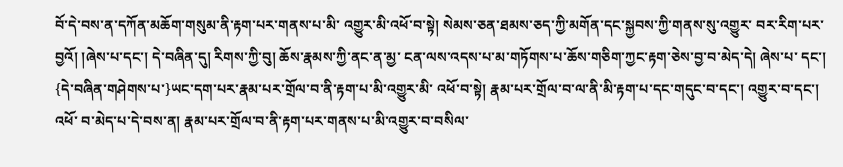བོ་དེ་བས་ན་དཀོན་མཆོག་གསུམ་ནི་རྟག་པར་གནས་པ་མི་ འགྱུར་མི་འཕོ་བ་སྟེ། སེམས་ཅན་ཐམས་ཅད་ཀྱི་མགོན་དང་སྐྱབས་ཀྱི་གནས་སུ་འགྱུར་ བར་རིག་པར་བྱའོ། །ཞེས་པ་དང་། དེ་བཞིན་དུ། རིགས་ཀྱི་བུ། ཆོས་རྣམས་ཀྱི་ནང་ན་མྱ་ ངན་ལས་འདས་པ་མ་གཏོགས་པ་ཆོས་གཅིག་ཀྱང་རྟག་ཅེས་བྱ་བ་མེད་དེ། ཞེས་པ་ དང་། {དེ་བཞིན་གཤེགས་པ་}ཡང་དག་པར་རྣམ་པར་གྲོལ་བ་ནི་རྟག་པ་མི་འགྱུར་མི་ འཕོ་བ་སྟེ། རྣམ་པར་གྲོལ་བ་ལ་ནི་མི་རྟག་པ་དང་གདུང་བ་དང་། འགྱུར་བ་དང་། འཕོ་ བ་མེད་པ་དེ་བས་ན། རྣམ་པར་གྲོལ་བ་ནི་རྟག་པར་གནས་པ་མི་འགྱུར་བ་བསིལ་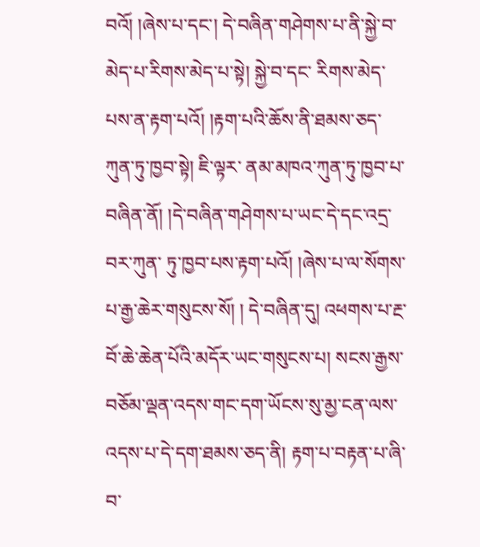བའོ། །ཞེས་པ་དང་། དེ་བཞིན་གཤེགས་པ་ནི་སྐྱེ་བ་མེད་པ་རིགས་མེད་པ་སྟེ། སྐྱེ་བ་དང་ རིགས་མེད་པས་ན་རྟག་པའོ། །རྟག་པའི་ཆོས་ནི་ཐམས་ཅད་ཀུན་ཏུ་ཁྱབ་སྟེ། ཇི་ལྟར་ ནམ་མཁའ་ཀུན་ཏུ་ཁྱབ་པ་བཞིན་ནོ། །དེ་བཞིན་གཤེགས་པ་ཡང་དེ་དང་འདྲ་བར་ཀུན་ ཏུ་ཁྱབ་པས་རྟག་པའོ། །ཞེས་པ་ལ་སོགས་པ་རྒྱ་ཆེར་གསུངས་སོ། ། དེ་བཞིན་དུ། འཕགས་པ་རྔ་བོ་ཆེ་ཆེན་པོའི་མདོར་ཡང་གསུངས་པ། སངས་རྒྱས་ བཅོམ་ལྡན་འདས་གང་དག་ཡོངས་སུ་མྱ་ངན་ལས་འདས་པ་དེ་དག་ཐམས་ཅད་ནི། རྟག་པ་བརྟན་པ་ཞི་བ་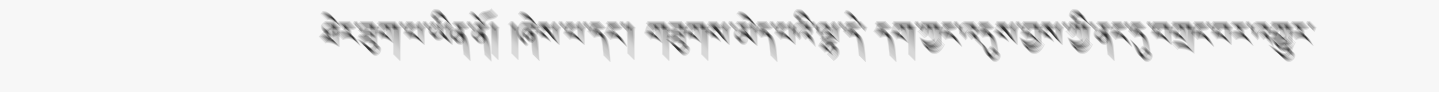ཐེར་ཟུག་པ་ཡིན་ནོ། །ཞེས་པ་དང་། གཟུགས་མེད་པའི་ལྷ་དེ་ དག་ཀྱང་འདུས་བྱས་ཀྱི་ནང་དུ་བགྲང་བར་འགྱུར་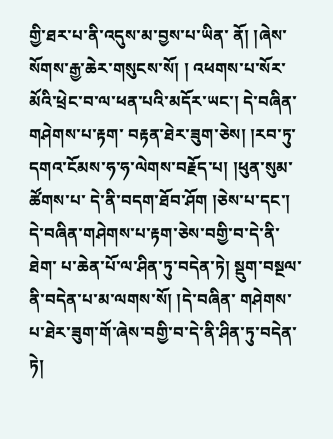གྱི་ཐར་པ་ནི་འདུས་མ་བྱས་པ་ཡིན་ ནོ། །ཞེས་སོགས་རྒྱ་ཆེར་གསུངས་སོ། ། འཕགས་པ་སོར་མོའི་ཕྲེང་བ་ལ་ཕན་པའི་མདོར་ཡང་། དེ་བཞིན་གཤེགས་པ་རྟག་ བརྟན་ཐེར་ཟུག་ཅེས། །རབ་ཏུ་དགའ་ངོམས་ཧ་ཧ་ལེགས་བརྗོད་པ། །ཕུན་སུམ་ཚོགས་པ་ དེ་ནི་བདག་ཐོབ་ཤོག །ཅེས་པ་དང་། དེ་བཞིན་གཤེགས་པ་རྟག་ཅེས་བགྱི་བ་དེ་ནི་ཐེག་ པ་ཆེན་པོ་ལ་ཤིན་ཏུ་བདེན་ཏེ། སྡུག་བསྔལ་ནི་བདེན་པ་མ་ལགས་སོ། །དེ་བཞིན་ གཤེགས་པ་ཐེར་ཟུག་གོ་ཞེས་བགྱི་བ་དེ་ནི་ཤིན་ཏུ་བདེན་ཏེ།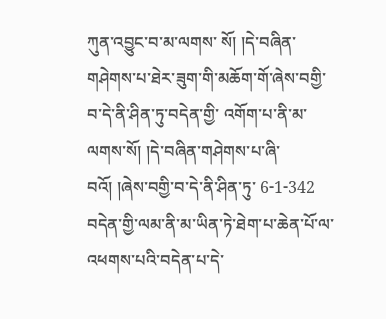ཀུན་འབྱུང་བ་མ་ལགས་ སོ། །དེ་བཞིན་གཤེགས་པ་ཐེར་ཟུག་གི་མཆོག་གོ་ཞེས་བགྱི་བ་དེ་ནི་ཤིན་ཏུ་བདེན་གྱི་ འགོག་པ་ནི་མ་ལགས་སོ། །དེ་བཞིན་གཤེགས་པ་ཞི་བའོ། །ཞེས་བགྱི་བ་དེ་ནི་ཤིན་ཏུ་ 6-1-342 བདེན་གྱི་ལམ་ནི་མ་ཡིན་ཏེ་ཐེག་པ་ཆེན་པོ་ལ་འཕགས་པའི་བདེན་པ་དེ་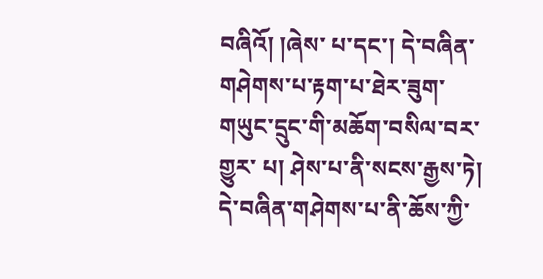བཞིའོ། །ཞེས་ པ་དང་། དེ་བཞིན་གཤེགས་པ་རྟག་པ་ཐེར་ཟུག་གཡུང་དྲུང་གི་མཆོག་བསིལ་བར་གྱུར་ པ། ཤེས་པ་ནི་སངས་རྒྱས་ཏེ། དེ་བཞིན་གཤེགས་པ་ནི་ཆོས་ཀྱི་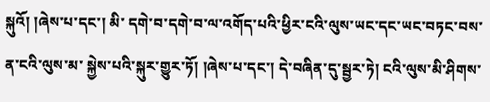སྐུའོ། །ཞེས་པ་དང་། མི་ དགེ་བ་དགེ་བ་ལ་འགོད་པའི་ཕྱིར་ངའི་ལུས་ཡང་དང་ཡང་བཏང་བས་ན་ངའི་ལུས་མ་ སྐྱེས་པའི་སྐུར་གྱུར་ཏོ། །ཞེས་པ་དང་། དེ་བཞིན་དུ་སྦྱར་ཏེ། ངའི་ལུས་མི་ཤིགས་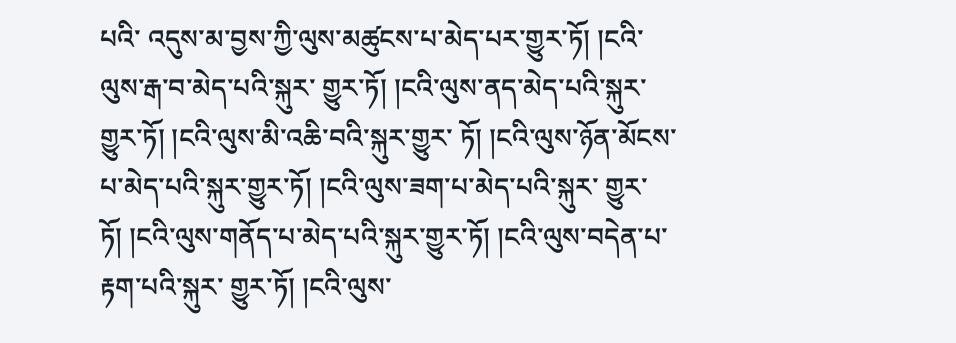པའི་ འདུས་མ་བྱས་ཀྱི་ལུས་མཚུངས་པ་མེད་པར་གྱུར་ཏོ། །ངའི་ལུས་རྒ་བ་མེད་པའི་སྐུར་ གྱུར་ཏོ། །ངའི་ལུས་ནད་མེད་པའི་སྐུར་གྱུར་ཏོ། །ངའི་ལུས་མི་འཆི་བའི་སྐུར་གྱུར་ ཏོ། །ངའི་ལུས་ཉོན་མོངས་པ་མེད་པའི་སྐུར་གྱུར་ཏོ། །ངའི་ལུས་ཟག་པ་མེད་པའི་སྐུར་ གྱུར་ཏོ། །ངའི་ལུས་གནོད་པ་མེད་པའི་སྐུར་གྱུར་ཏོ། །ངའི་ལུས་བདེན་པ་རྟག་པའི་སྐུར་ གྱུར་ཏོ། །ངའི་ལུས་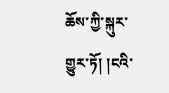ཆོས་ཀྱི་སྐུར་གྱུར་ཏོ། །ངའི་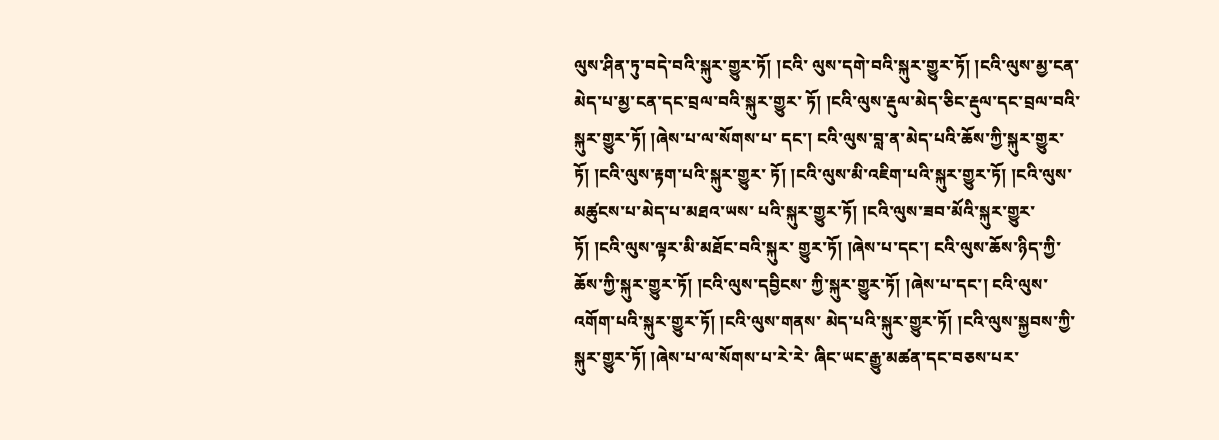ལུས་ཤིན་ཏུ་བདེ་བའི་སྐུར་གྱུར་ཏོ། །ངའི་ ལུས་དགེ་བའི་སྐུར་གྱུར་ཏོ། །ངའི་ལུས་མྱ་ངན་མེད་པ་མྱ་ངན་དང་བྲལ་བའི་སྐུར་གྱུར་ ཏོ། །ངའི་ལུས་རྡུལ་མེད་ཅིང་རྡུལ་དང་བྲལ་བའི་སྐུར་གྱུར་ཏོ། །ཞེས་པ་ལ་སོགས་པ་ དང་། ངའི་ལུས་བླ་ན་མེད་པའི་ཆོས་ཀྱི་སྐུར་གྱུར་ཏོ། །ངའི་ལུས་རྟག་པའི་སྐུར་གྱུར་ ཏོ། །ངའི་ལུས་མི་འཇིག་པའི་སྐུར་གྱུར་ཏོ། །ངའི་ལུས་མཚུངས་པ་མེད་པ་མཐའ་ཡས་ པའི་སྐུར་གྱུར་ཏོ། །ངའི་ལུས་ཟབ་མོའི་སྐུར་གྱུར་ཏོ། །ངའི་ལུས་ལྟར་མི་མཐོང་བའི་སྐུར་ གྱུར་ཏོ། །ཞེས་པ་དང་། ངའི་ལུས་ཆོས་ཉིད་ཀྱི་ཆོས་ཀྱི་སྐུར་གྱུར་ཏོ། །ངའི་ལུས་དབྱིངས་ ཀྱི་སྐུར་གྱུར་ཏོ། །ཞེས་པ་དང་། ངའི་ལུས་འགོག་པའི་སྐུར་གྱུར་ཏོ། །ངའི་ལུས་གནས་ མེད་པའི་སྐུར་གྱུར་ཏོ། །ངའི་ལུས་སྐྱབས་ཀྱི་སྐུར་གྱུར་ཏོ། །ཞེས་པ་ལ་སོགས་པ་རེ་རེ་ ཞིང་ཡང་རྒྱུ་མཚན་དང་བཅས་པར་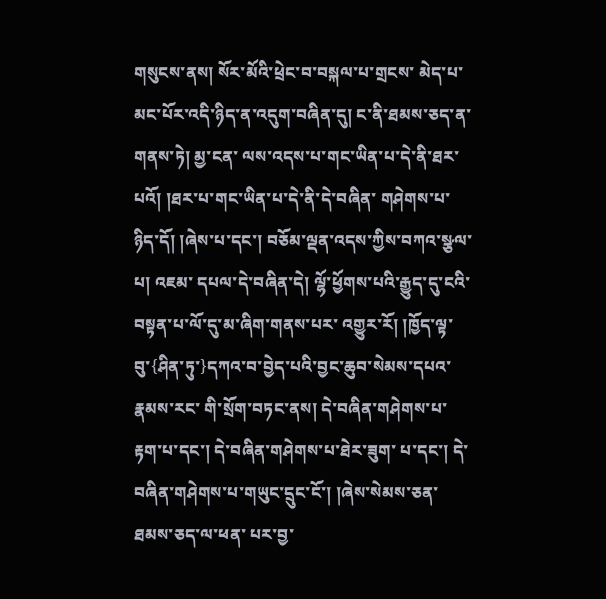གསུངས་ནས། སོར་མོའི་ཕྲེང་བ་བསྐལ་པ་གྲངས་ མེད་པ་མང་པོར་འདི་ཉིད་ན་འདུག་བཞིན་དུ། ང་ནི་ཐམས་ཅད་ན་གནས་ཏེ། མྱ་ངན་ ལས་འདས་པ་གང་ཡིན་པ་དེ་ནི་ཐར་པའོ། །ཐར་པ་གང་ཡིན་པ་དེ་ནི་དེ་བཞིན་ གཤེགས་པ་ཉིད་དོ། །ཞེས་པ་དང་། བཅོམ་ལྡན་འདས་ཀྱིས་བཀའ་སྩལ་པ། འཇམ་ དཔལ་དེ་བཞིན་དེ། ལྷོ་ཕྱོགས་པའི་རྒྱུད་དུ་ངའི་བསྟན་པ་ལོ་དུ་མ་ཞིག་གནས་པར་ འགྱུར་རོ། །ཁྱོད་ལྟ་བུ་{ཤིན་ཏུ་}དཀའ་བ་བྱེད་པའི་བྱང་ཆུབ་སེམས་དཔའ་རྣམས་རང་ གི་སྲོག་བཏང་ནས། དེ་བཞིན་གཤེགས་པ་རྟག་པ་དང་། དེ་བཞིན་གཤེགས་པ་ཐེར་ཟུག་ པ་དང་། དེ་བཞིན་གཤེགས་པ་གཡུང་དྲུང་ངོ་། །ཞེས་སེམས་ཅན་ཐམས་ཅད་ལ་ཕན་ པར་བྱ་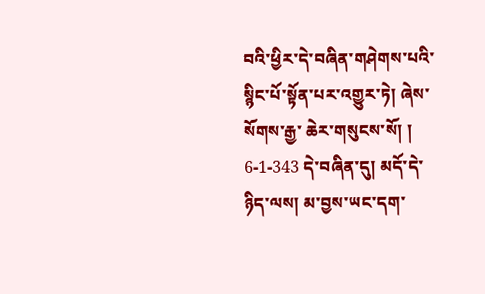བའི་ཕྱིར་དེ་བཞིན་གཤེགས་པའི་སྙིང་པོ་སྟོན་པར་འགྱུར་ཏེ། ཞེས་སོགས་རྒྱ་ ཆེར་གསུངས་སོ། ། 6-1-343 དེ་བཞིན་དུ། མདོ་དེ་ཉིད་ལས། མ་བྱས་ཡང་དག་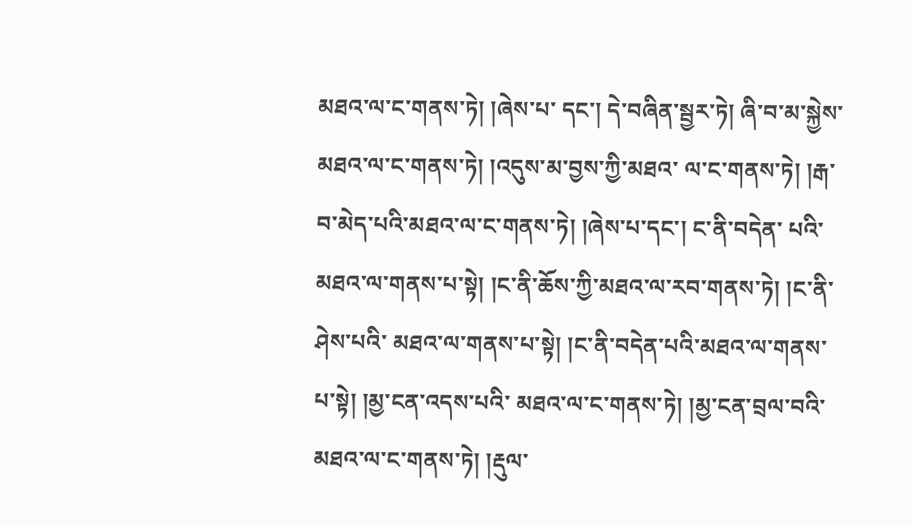མཐའ་ལ་ང་གནས་ཏེ། །ཞེས་པ་ དང་། དེ་བཞིན་སྦྱར་ཏེ། ཞི་བ་མ་སྐྱེས་མཐའ་ལ་ང་གནས་ཏེ། །འདུས་མ་བྱས་ཀྱི་མཐའ་ ལ་ང་གནས་ཏེ། །རྒ་བ་མེད་པའི་མཐའ་ལ་ང་གནས་ཏེ། །ཞེས་པ་དང་། ང་ནི་བདེན་ པའི་མཐའ་ལ་གནས་པ་སྟེ། །ང་ནི་ཆོས་ཀྱི་མཐའ་ལ་རབ་གནས་ཏེ། །ང་ནི་ཤེས་པའི་ མཐའ་ལ་གནས་པ་སྟེ། །ང་ནི་བདེན་པའི་མཐའ་ལ་གནས་པ་སྟེ། །མྱ་ངན་འདས་པའི་ མཐའ་ལ་ང་གནས་ཏེ། །མྱ་ངན་བྲལ་བའི་མཐའ་ལ་ང་གནས་ཏེ། །རྡུལ་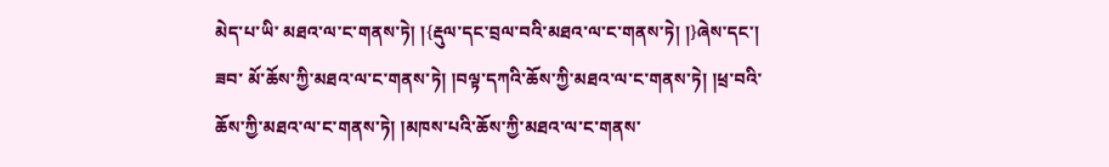མེད་པ་ཡི་ མཐའ་ལ་ང་གནས་ཏེ། །{རྡུལ་དང་བྲལ་བའི་མཐའ་ལ་ང་གནས་ཏེ། །}ཞེས་དང་། ཟབ་ མོ་ཆོས་ཀྱི་མཐའ་ལ་ང་གནས་ཏེ། །བལྟ་དཀའི་ཆོས་ཀྱི་མཐའ་ལ་ང་གནས་ཏེ། །ཕྲ་བའི་ ཆོས་ཀྱི་མཐའ་ལ་ང་གནས་ཏེ། །མཁས་པའི་ཆོས་ཀྱི་མཐའ་ལ་ང་གནས་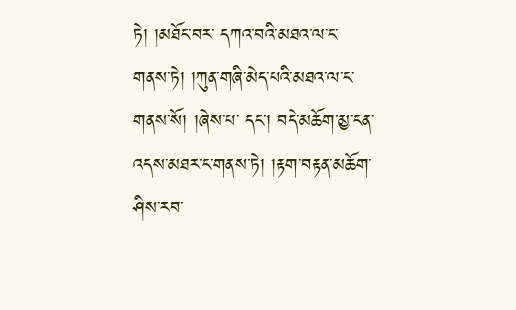ཏེ། །མཐོང་བར་ དཀའ་བའི་མཐའ་ལ་ང་གནས་ཏེ། །ཀུན་གཞི་མེད་པའི་མཐའ་ལ་ང་གནས་སོ། །ཞེས་པ་ དང་། བདེ་མཆོག་མྱ་ངན་འདས་མཐར་ང་གནས་ཏེ། །རྟག་བརྟན་མཆོག་ཤིས་རབ་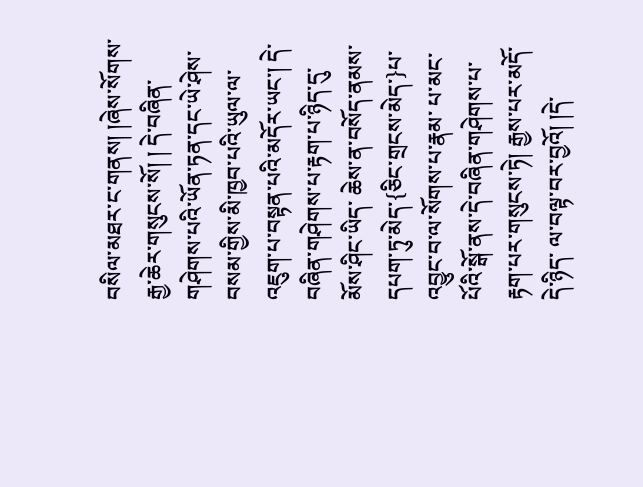བསིལ་མཐར་ང་གནས། །ཞེས་སོགས་རྒྱ་ཆེར་གསུངས་སོ། ། དེ་བཞིན་གཤེགས་པའི་ཡོན་ཏན་དང་ཡེ་ཤེས་བསམ་གྱིས་མི་ཁྱབ་པའི་ཡུལ་ལ་ འཇུག་པ་བསྟན་པའི་མདོར་ཡང་། དེ་བཞིན་གཤེགས་པ་རྟག་པ་ཉིད་དུ་མོས་ཤིང་ཡིད་ ཆེས་ན་བསོད་ནམས་དཔག་ཏུ་མེད་{ཅིང་གྲངས་མེད་}པ་འབྱུང་བ་ལ་སོགས་པ་རྣམ་ པ་མང་པོའི་སྒོ་ནས་དེ་བཞིན་གཤེགས་པ་རྟག་པར་གསུངས་ཏེ། རྒྱས་པར་མདོ་དེ་ཉིད་ ལ་བལྟ་བར་བྱའོ། །དེ་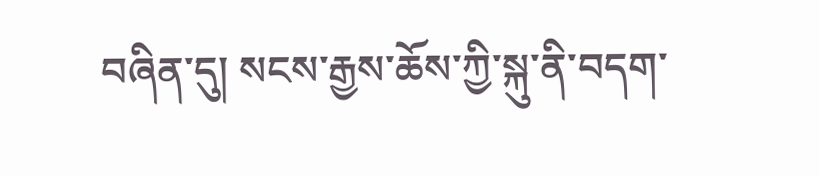བཞིན་དུ། སངས་རྒྱས་ཆོས་ཀྱི་སྐུ་ནི་བདག་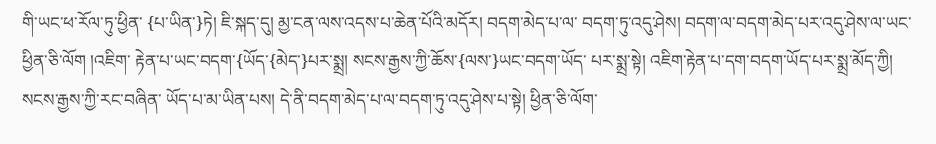གི་ཡང་ཕ་རོལ་ཏུ་ཕྱིན་ {པ་ཡིན་}ཏེ། ཇི་སྐད་དུ། མྱ་ངན་ལས་འདས་པ་ཆེན་པོའི་མདོར། བདག་མེད་པ་ལ་ བདག་ཏུ་འདུ་ཤེས། བདག་ལ་བདག་མེད་པར་འདུ་ཤེས་ལ་ཡང་ཕྱིན་ཅི་ལོག །འཇིག་ རྟེན་པ་ཡང་བདག་{ཡོད་{མེད་}པར་སྨྲ། སངས་རྒྱས་ཀྱི་ཆོས་{ལས་}ཡང་བདག་ཡོད་ པར་སྨྲ་སྟེ། འཇིག་རྟེན་པ་དག་བདག་ཡོད་པར་སྨྲ་མོད་ཀྱི། སངས་རྒྱས་ཀྱི་རང་བཞིན་ ཡོད་པ་མ་ཡིན་པས། དེ་ནི་བདག་མེད་པ་ལ་བདག་ཏུ་འདུ་ཤེས་པ་སྟེ། ཕྱིན་ཅི་ལོག་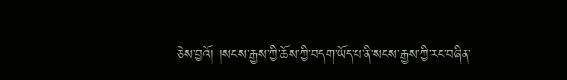ཅེས་བྱའོ། །སངས་རྒྱས་ཀྱི་ཆོས་ཀྱི་བདག་ཡོད་པ་ནི་སངས་རྒྱས་ཀྱི་རང་བཞིན་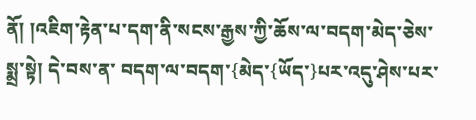ནོ། །འཇིག་རྟེན་པ་དག་ནི་སངས་རྒྱས་ཀྱི་ཆོས་ལ་བདག་མེད་ཅེས་སྨྲ་སྟེ། དེ་བས་ན་ བདག་ལ་བདག་{མེད་{ཡོད་}པར་འདུ་ཤེས་པར་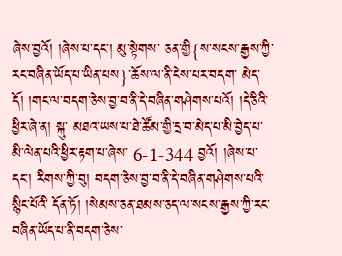ཞེས་བྱའོ། །ཞེས་པ་དང་། མུ་སྟེགས་ ཅན་གྱི{ས་སངས་རྒྱས་ཀྱི་རང་བཞིན་ཡོད་པ་ཡིན་པས}་ཆོས་ལ་ནི་ངེས་པར་བདག་ མེད་དོ། །གང་ལ་བདག་ཅེས་བྱ་བ་ནི་དེ་བཞིན་གཤེགས་པའོ། །དེ་ཅིའི་ཕྱིར་ཞེ་ན། སྐུ་ མཐའ་ཡས་པ་ཐེ་ཚོམ་གྱི་དྲ་བ་མེད་པ་མི་བྱེད་པ་མི་ལེན་པའི་ཕྱིར་རྟག་པ་ཞེས་ 6-1-344 བྱའོ། །ཞེས་པ་དང་། རིགས་ཀྱི་བུ། བདག་ཅེས་བྱ་བ་ནི་དེ་བཞིན་གཤེགས་པའི་སྙིང་པོའི་ དོན་ཏོ། །སེམས་ཅན་ཐམས་ཅད་ལ་སངས་རྒྱས་ཀྱི་རང་བཞིན་ཡོད་པ་ནི་བདག་ཅེས་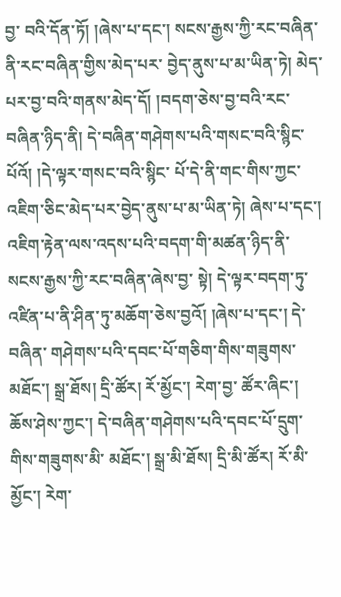བྱ་ བའི་དོན་ཏོ། །ཞེས་པ་དང་། སངས་རྒྱས་ཀྱི་རང་བཞིན་ནི་རང་བཞིན་གྱིས་མེད་པར་ བྱེད་ནུས་པ་མ་ཡིན་ཏེ། མེད་པར་བྱ་བའི་གནས་མེད་དོ། །བདག་ཅེས་བྱ་བའི་རང་ བཞིན་ཉིད་ནི། དེ་བཞིན་གཤེགས་པའི་གསང་བའི་སྙིང་པོའོ། །དེ་ལྟར་གསང་བའི་སྙིང་ པོ་དེ་ནི་གང་གིས་ཀྱང་འཇིག་ཅིང་མེད་པར་བྱེད་ནུས་པ་མ་ཡིན་ཏེ། ཞེས་པ་དང་། འཇིག་རྟེན་ལས་འདས་པའི་བདག་གི་མཚན་ཉིད་ནི་སངས་རྒྱས་ཀྱི་རང་བཞིན་ཞེས་བྱ་ སྟེ། དེ་ལྟར་བདག་ཏུ་འཛིན་པ་ནི་ཤིན་ཏུ་མཆོག་ཅེས་བྱའོ། །ཞེས་པ་དང་། དེ་བཞིན་ གཤེགས་པའི་དབང་པོ་གཅིག་གིས་གཟུགས་མཐོང་། སྒྲ་ཐོས། དྲི་ཚོར། རོ་མྱོང་། རེག་བྱ་ ཚོར་ཞིང་། ཆོས་ཤེས་ཀྱང་། དེ་བཞིན་གཤེགས་པའི་དབང་པོ་དྲུག་གིས་གཟུགས་མི་ མཐོང་། སྒྲ་མི་ཐོས། དྲི་མི་ཚོར། རོ་མི་མྱོང་། རེག་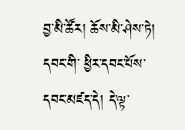བྱ་མི་ཚོར། ཆོས་མི་ཤེས་ཏེ། དབང་གི་ ཕྱིར་དབང་པོས་དབང་མཛད་དེ། དེ་ལྟ་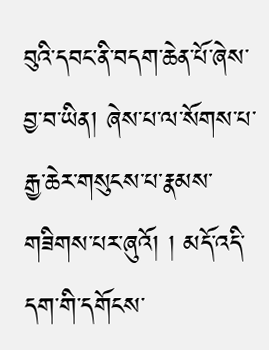བུའི་དབང་ནི་བདག་ཆེན་པོ་ཞེས་བྱ་བ་ཡིན། ཞེས་པ་ལ་སོགས་པ་རྒྱ་ཆེར་གསུངས་པ་རྣམས་གཟིགས་པར་ཞུའོ། ། མདོ་འདི་དག་གི་དགོངས་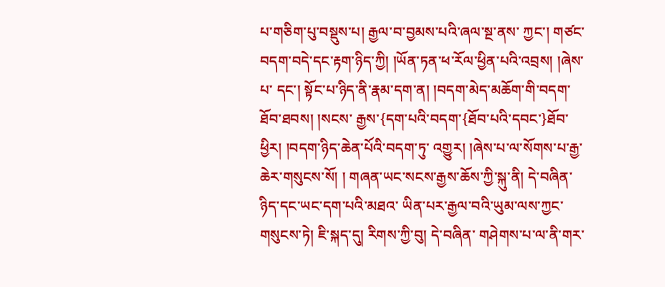པ་གཅིག་པུ་བསྡུས་པ། རྒྱལ་བ་བྱམས་པའི་ཞལ་སྔ་ནས་ ཀྱང་། གཙང་བདག་བདེ་དང་རྟག་ཉིད་ཀྱི། །ཡོན་ཏན་ཕ་རོལ་ཕྱིན་པའི་འབྲས། །ཞེས་པ་ དང་། སྟོང་པ་ཉིད་ནི་རྣམ་དག་ན། །བདག་མེད་མཆོག་གི་བདག་ཐོབ་ཐབས། །སངས་ རྒྱས་{དག་པའི་བདག་{ཐོབ་པའི་དབང་}ཐོབ་ཕྱིར། །བདག་ཉིད་ཆེན་པོའི་བདག་ཏུ་ འགྱུར། །ཞེས་པ་ལ་སོགས་པ་རྒྱ་ཆེར་གསུངས་སོ། ། གཞན་ཡང་སངས་རྒྱས་ཆོས་ཀྱི་སྐུ་ནི། དེ་བཞིན་ཉིད་དང་ཡང་དག་པའི་མཐའ་ ཡིན་པར་རྒྱལ་བའི་ཡུམ་ལས་ཀྱང་གསུངས་ཏེ། ཇི་སྐད་དུ། རིགས་ཀྱི་བུ། དེ་བཞིན་ གཤེགས་པ་ལ་ནི་གར་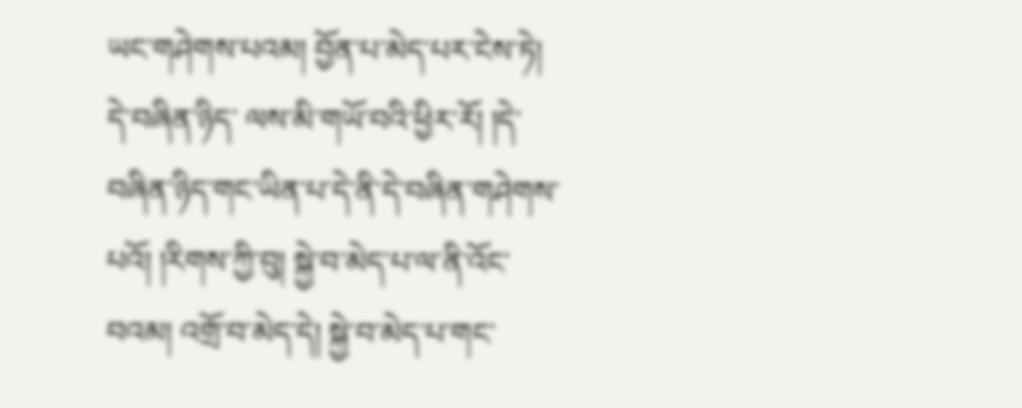ཡང་གཤེགས་པའམ། བྱོན་པ་མེད་པར་ངེས་ཏེ། དེ་བཞིན་ཉིད་ ལས་མི་གཡོ་བའི་ཕྱིར་རོ། །དེ་བཞིན་ཉིད་གང་ཡིན་པ་དེ་ནི་དེ་བཞིན་གཤེགས་ པའོ། །རིགས་ཀྱི་བུ། སྐྱེ་བ་མེད་པ་ལ་ནི་འོང་བའམ། འགྲོ་བ་མེད་དེ། སྐྱེ་བ་མེད་པ་གང་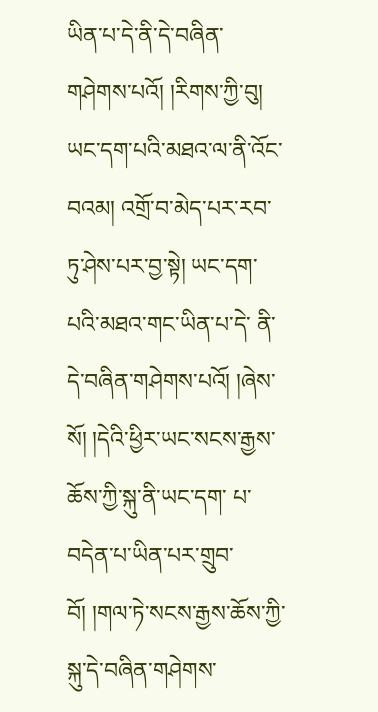ཡིན་པ་དེ་ནི་དེ་བཞིན་གཤེགས་པའོ། །རིགས་ཀྱི་བུ། ཡང་དག་པའི་མཐའ་ལ་ནི་འོང་ བའམ། འགྲོ་བ་མེད་པར་རབ་ཏུ་ཤེས་པར་བྱ་སྟེ། ཡང་དག་པའི་མཐའ་གང་ཡིན་པ་དེ་ ནི་དེ་བཞིན་གཤེགས་པའོ། །ཞེས་སོ། །དེའི་ཕྱིར་ཡང་སངས་རྒྱས་ཆོས་ཀྱི་སྐུ་ནི་ཡང་དག་ པ་བདེན་པ་ཡིན་པར་གྲུབ་བོ། །གལ་ཏེ་སངས་རྒྱས་ཆོས་ཀྱི་སྐུ་དེ་བཞིན་གཤེགས་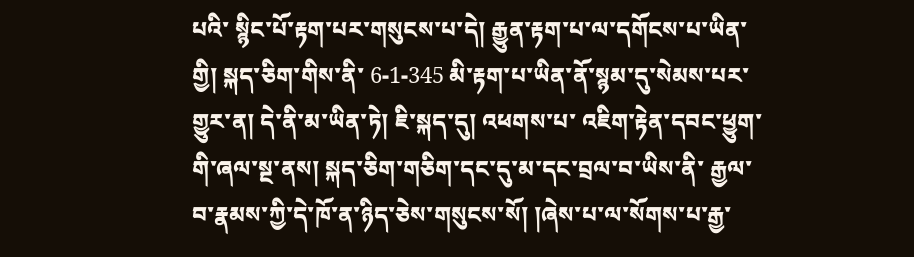པའི་ སྙིང་པོ་རྟག་པར་གསུངས་པ་དེ། རྒྱུན་རྟག་པ་ལ་དགོངས་པ་ཡིན་གྱི། སྐད་ཅིག་གིས་ནི་ 6-1-345 མི་རྟག་པ་ཡིན་ནོ་སྙམ་དུ་སེམས་པར་གྱུར་ན། དེ་ནི་མ་ཡིན་ཏེ། ཇི་སྐད་དུ། འཕགས་པ་ འཇིག་རྟེན་དབང་ཕྱུག་གི་ཞལ་སྔ་ནས། སྐད་ཅིག་གཅིག་དང་དུ་མ་དང་བྲལ་བ་ཡིས་ནི་ རྒྱལ་བ་རྣམས་ཀྱི་དེ་ཁོ་ན་ཉིད་ཅེས་གསུངས་སོ། །ཞེས་པ་ལ་སོགས་པ་རྒྱ་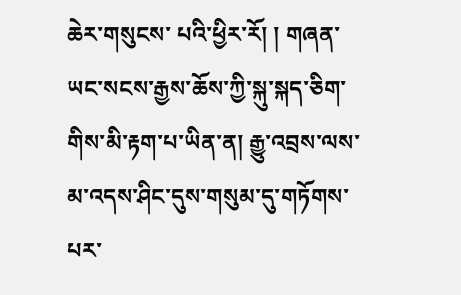ཆེར་གསུངས་ པའི་ཕྱིར་རོ། ། གཞན་ཡང་སངས་རྒྱས་ཆོས་ཀྱི་སྐུ་སྐད་ཅིག་གིས་མི་རྟག་པ་ཡིན་ན། རྒྱུ་འབྲས་ལས་ མ་འདས་ཤིང་དུས་གསུམ་དུ་གཏོགས་པར་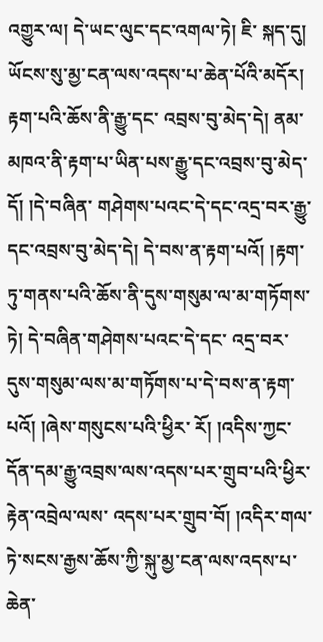འགྱུར་ལ། དེ་ཡང་ལུང་དང་འགལ་ཏེ། ཇི་ སྐད་དུ། ཡོངས་སུ་མྱ་ངན་ལས་འདས་པ་ཆེན་པོའི་མདོར། རྟག་པའི་ཆོས་ནི་རྒྱུ་དང་ འབྲས་བུ་མེད་དེ། ནམ་མཁའ་ནི་རྟག་པ་ཡིན་པས་རྒྱུ་དང་འབྲས་བུ་མེད་དོ། །དེ་བཞིན་ གཤེགས་པའང་དེ་དང་འདྲ་བར་རྒྱུ་དང་འབྲས་བུ་མེད་དེ། དེ་བས་ན་རྟག་པའོ། །རྟག་ ཏུ་གནས་པའི་ཆོས་ནི་དུས་གསུམ་ལ་མ་གཏོགས་ཏེ། དེ་བཞིན་གཤེགས་པའང་དེ་དང་ འདྲ་བར་དུས་གསུམ་ལས་མ་གཏོགས་པ་དེ་བས་ན་རྟག་པའོ། །ཞེས་གསུངས་པའི་ཕྱིར་ རོ། །འདིས་ཀྱང་དོན་དམ་རྒྱུ་འབྲས་ལས་འདས་པར་གྲུབ་པའི་ཕྱིར་རྟེན་འབྲེལ་ལས་ འདས་པར་གྲུབ་བོ། །འདིར་གལ་ཏེ་སངས་རྒྱས་ཆོས་ཀྱི་སྐུ་མྱ་ངན་ལས་འདས་པ་ཆེན་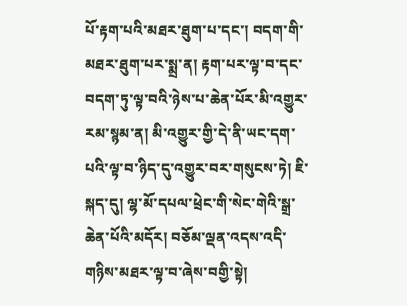པོ་རྟག་པའི་མཐར་ཐུག་པ་དང་། བདག་གི་མཐར་ཐུག་པར་སྨྲ་ན། རྟག་པར་ལྟ་བ་དང་ བདག་ཏུ་ལྟ་བའི་ཉེས་པ་ཆེན་པོར་མི་འགྱུར་རམ་སྙམ་ན། མི་འགྱུར་གྱི་དེ་ནི་ཡང་དག་ པའི་ལྟ་བ་ཉིད་དུ་འགྱུར་བར་གསུངས་ཏེ། ཇི་སྐད་དུ། ལྷ་མོ་དཔལ་ཕྲེང་གི་སེང་གེའི་སྒྲ་ ཆེན་པོའི་མདོར། བཅོམ་ལྡན་འདས་འདི་གཉིས་མཐར་ལྟ་བ་ཞེས་བགྱི་སྟེ།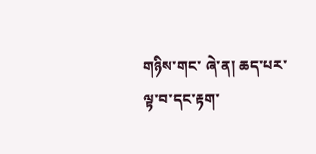གཉིས་གང་ ཞེ་ན། ཆད་པར་ལྟ་བ་དང་རྟག་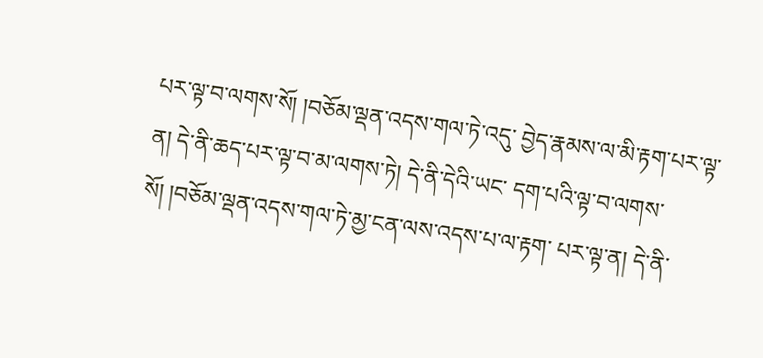པར་ལྟ་བ་ལགས་སོ། །བཅོམ་ལྡན་འདས་གལ་ཏེ་འདུ་ བྱེད་རྣམས་ལ་མི་རྟག་པར་ལྟ་ན། དེ་ནི་ཆད་པར་ལྟ་བ་མ་ལགས་ཏེ། དེ་ནི་དེའི་ཡང་ དག་པའི་ལྟ་བ་ལགས་སོ། །བཅོམ་ལྡན་འདས་གལ་ཏེ་མྱ་ངན་ལས་འདས་པ་ལ་རྟག་ པར་ལྟ་ན། དེ་ནི་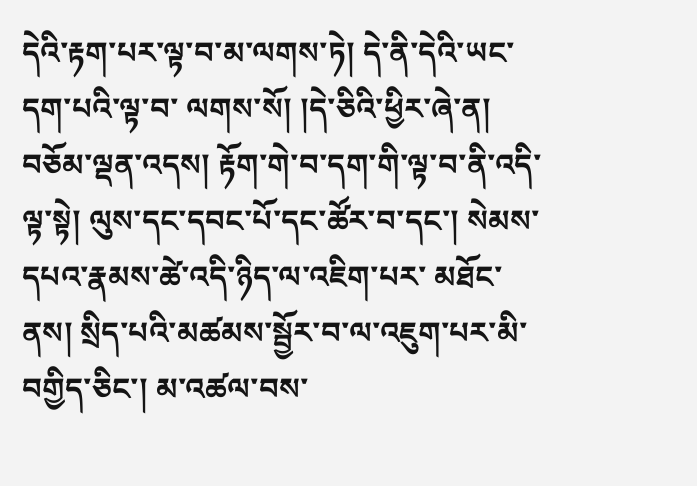དེའི་རྟག་པར་ལྟ་བ་མ་ལགས་ཏེ། དེ་ནི་དེའི་ཡང་དག་པའི་ལྟ་བ་ ལགས་སོ། །དེ་ཅིའི་ཕྱིར་ཞེ་ན། བཅོམ་ལྡན་འདས། རྟོག་གེ་བ་དག་གི་ལྟ་བ་ནི་འདི་ལྟ་སྟེ། ལུས་དང་དབང་པོ་དང་ཚོར་བ་དང་། སེམས་དཔའ་རྣམས་ཚེ་འདི་ཉིད་ལ་འཇིག་པར་ མཐོང་ནས། སྲིད་པའི་མཚམས་སྦྱོར་བ་ལ་འཇུག་པར་མི་བགྱིད་ཅིང་། མ་འཚལ་བས་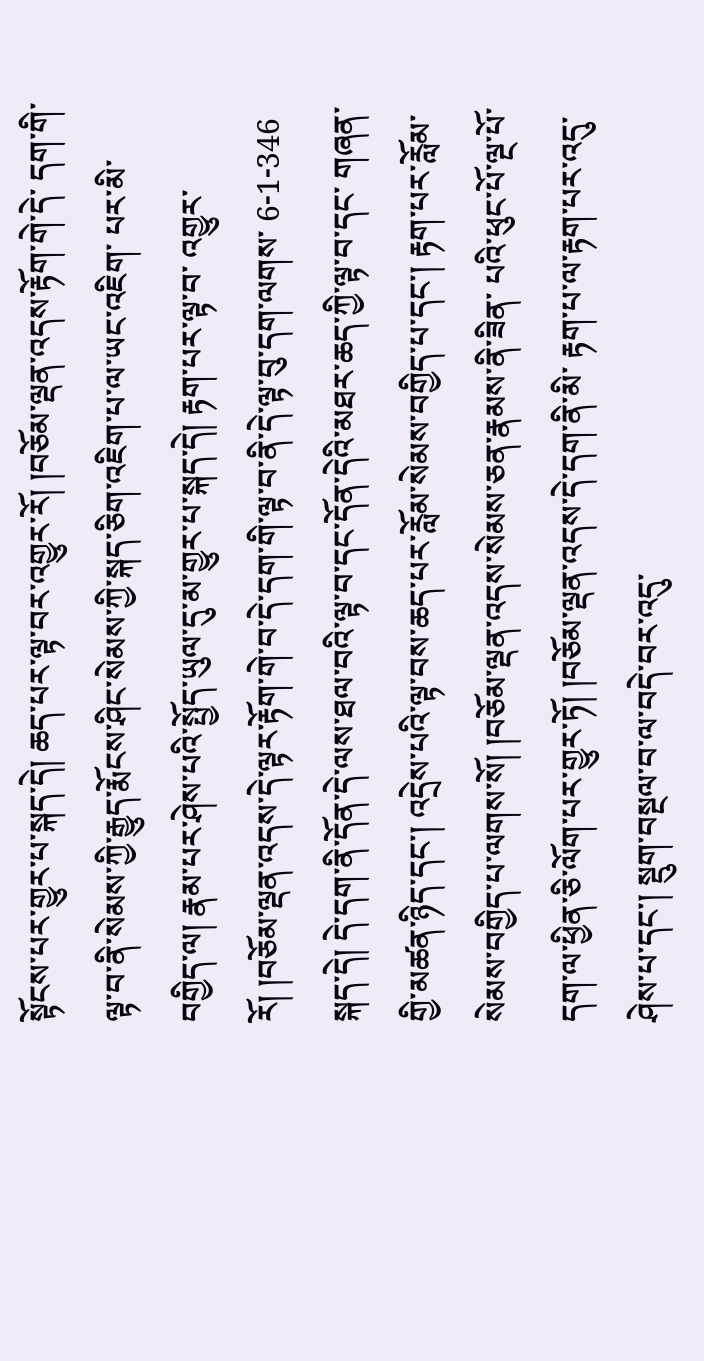སྟོངས་པར་གྱུར་པ་སྐད་དེ། ཆད་པར་ལྟ་བར་འགྱུར་རོ། །བཅོམ་ལྡན་འདས་རྟོག་གེ་དེ་ དག་གི་ལྟ་བ་ནི་སེམས་ཀྱི་རྒྱུད་རྨོངས་ཤིང་སེམས་ཀྱི་སྐད་ཅིག་འཇིག་པ་ལ་ཡང་འཇིག་ པར་མི་བགྱིད་ལ། རྣམ་པར་ཤེས་པའི་སྤྱོད་ཡུལ་དུ་མ་གྱུར་པ་སྐད་དེ། རྟག་པར་ལྟ་བ་ འགྱུར་རོ། །བཅོམ་ལྡན་འདས་དེ་ལྟར་རྟོག་གེ་བ་དེ་དག་གི་ལྟ་བ་ནི་དེ་ལྟ་བུ་དག་ལགས་ 6-1-346 སྐད་དེ། དེ་དག་ནི་དོན་དེ་ལས་ཐལ་བའི་ལྟ་བ་དང་དོན་དེའི་མཐར་ཆད་ཀྱི་ལྟ་བ་དང་ གཞན་གྱི་མཚན་ཉིད་དང་། འདྲེས་པའི་ལྟ་བས་ཆད་པར་རློམ་སེམས་བགྱིད་པ་དང་། རྟག་པར་རློམ་སེམས་བགྱིད་པ་ལགས་སོ། །བཅོམ་ལྡན་འདས་སེམས་ཅན་རྣམས་ནི་ཟིན་ པའི་ཕུང་པོ་ལྔ་པོ་དག་ལ་ཕྱིན་ཅི་ལོག་པར་གྱུར་ཏོ། །བཅོམ་ལྡན་འདས་དེ་དག་ནི་མི་ རྟག་པ་ལ་རྟག་པར་འདུ་ཤེས་པ་དང་། སྡུག་བསྔལ་བ་ལ་བདེ་བར་འདུ་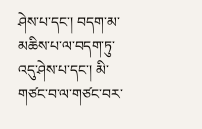ཤེས་པ་དང་། བདག་མ་མཆིས་པ་ལ་བདག་ཏུ་འདུ་ཤེས་པ་དང་། མི་གཙང་བ་ལ་གཙང་བར་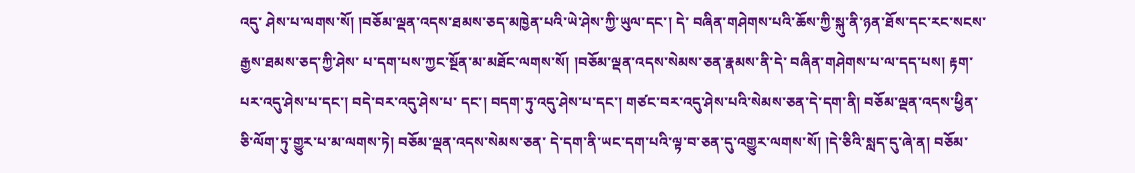འདུ་ ཤེས་པ་ལགས་སོ། །བཅོམ་ལྡན་འདས་ཐམས་ཅད་མཁྱེན་པའི་ཡེ་ཤེས་ཀྱི་ཡུལ་དང་། དེ་ བཞིན་གཤེགས་པའི་ཆོས་ཀྱི་སྐུ་ནི་ཉན་ཐོས་དང་རང་སངས་རྒྱས་ཐམས་ཅད་ཀྱི་ཤེས་ པ་དག་པས་ཀྱང་སྔོན་མ་མཐོང་ལགས་སོ། །བཅོམ་ལྡན་འདས་སེམས་ཅན་རྣམས་ནི་དེ་ བཞིན་གཤེགས་པ་ལ་དད་པས། རྟག་པར་འདུ་ཤེས་པ་དང་། བདེ་བར་འདུ་ཤེས་པ་ དང་། བདག་ཏུ་འདུ་ཤེས་པ་དང་། གཙང་བར་འདུ་ཤེས་པའི་སེམས་ཅན་དེ་དག་ནི། བཅོམ་ལྡན་འདས་ཕྱིན་ཅི་ལོག་ཏུ་གྱུར་པ་མ་ལགས་ཏེ། བཅོམ་ལྡན་འདས་སེམས་ཅན་ དེ་དག་ནི་ཡང་དག་པའི་ལྟ་བ་ཅན་དུ་འགྱུར་ལགས་སོ། །དེ་ཅིའི་སླད་དུ་ཞེ་ན། བཅོམ་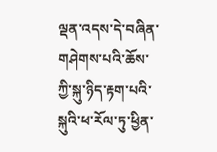ལྡན་འདས་དེ་བཞིན་གཤེགས་པའི་ཆོས་ཀྱི་སྐུ་ཉིད་རྟག་པའི་སྐུའི་ཕ་རོལ་ཏུ་ཕྱིན་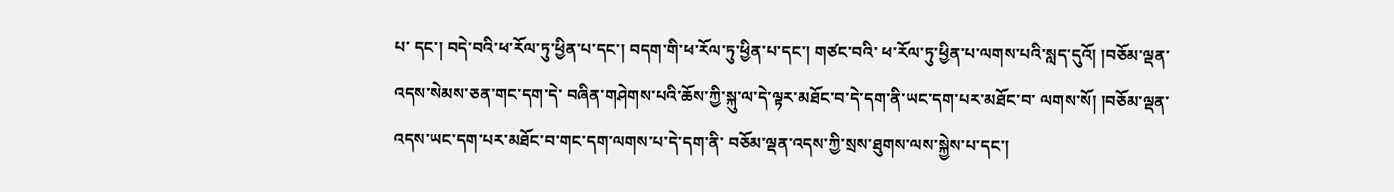པ་ དང་། བདེ་བའི་ཕ་རོལ་ཏུ་ཕྱིན་པ་དང་། བདག་གི་ཕ་རོལ་ཏུ་ཕྱིན་པ་དང་། གཙང་བའི་ ཕ་རོལ་ཏུ་ཕྱིན་པ་ལགས་པའི་སླད་དུའོ། །བཅོམ་ལྡན་འདས་སེམས་ཅན་གང་དག་དེ་ བཞིན་གཤེགས་པའི་ཆོས་ཀྱི་སྐུ་ལ་དེ་ལྟར་མཐོང་བ་དེ་དག་ནི་ཡང་དག་པར་མཐོང་བ་ ལགས་སོ། །བཅོམ་ལྡན་འདས་ཡང་དག་པར་མཐོང་བ་གང་དག་ལགས་པ་དེ་དག་ནི་ བཅོམ་ལྡན་འདས་ཀྱི་སྲས་ཐུགས་ལས་སྐྱེས་པ་དང་།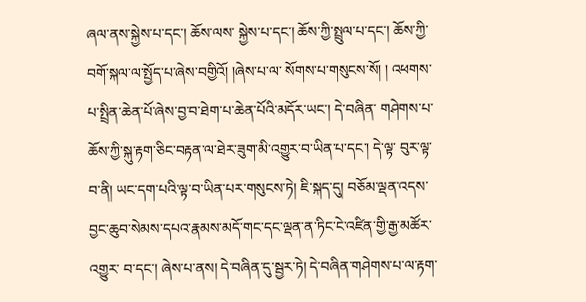ཞལ་ནས་སྐྱེས་པ་དང་། ཆོས་ལས་ སྐྱེས་པ་དང་། ཆོས་ཀྱི་སྤྲུལ་པ་དང་། ཆོས་ཀྱི་བགོ་སྐལ་ལ་སྤྱོད་པ་ཞེས་བགྱིའོ། །ཞེས་པ་ལ་ སོགས་པ་གསུངས་སོ། ། འཕགས་པ་སྤྲིན་ཆེན་པོ་ཞེས་བྱ་བ་ཐེག་པ་ཆེན་པོའི་མདོར་ཡང་། དེ་བཞིན་ གཤེགས་པ་ཆོས་ཀྱི་སྐུ་རྟག་ཅིང་བརྟན་ལ་ཐེར་ཟུག་མི་འགྱུར་བ་ཡིན་པ་དང་། དེ་ལྟ་ བུར་ལྟ་བ་ནི། ཡང་དག་པའི་ལྟ་བ་ཡིན་པར་གསུངས་ཏེ། ཇི་སྐད་དུ། བཅོམ་ལྡན་འདས་ བྱང་ཆུབ་སེམས་དཔའ་རྣམས་མདོ་གང་དང་ལྡན་ན་ཏིང་ངེ་འཛིན་གྱི་རྒྱ་མཚོར་འགྱུར་ བ་དང་། ཞེས་པ་ནས། དེ་བཞིན་དུ་སྦྱར་ཏེ། དེ་བཞིན་གཤེགས་པ་ལ་རྟག་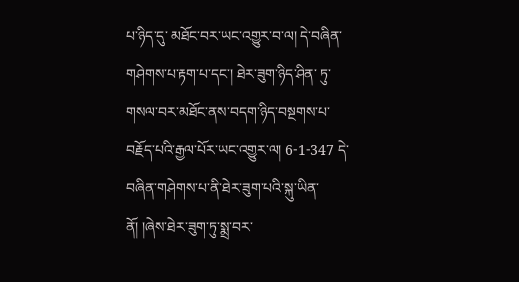པ་ཉིད་དུ་ མཐོང་བར་ཡང་འགྱུར་བ་ལ། དེ་བཞིན་གཤེགས་པ་རྟག་པ་དང་། ཐེར་ཟུག་ཉིད་ཤིན་ ཏུ་གསལ་བར་མཐོང་ནས་བདག་ཉིད་བསྔགས་པ་བརྗོད་པའི་རྒྱལ་པོར་ཡང་འགྱུར་ལ། 6-1-347 དེ་བཞིན་གཤེགས་པ་ནི་ཐེར་ཟུག་པའི་སྐུ་ཡིན་ནོ། །ཞེས་ཐེར་ཟུག་ཏུ་སྨྲ་བར་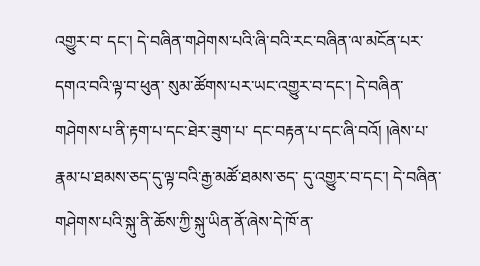འགྱུར་བ་ དང་། དེ་བཞིན་གཤེགས་པའི་ཞི་བའི་རང་བཞིན་ལ་མངོན་པར་དགའ་བའི་ལྟ་བ་ཕུན་ སུམ་ཚོགས་པར་ཡང་འགྱུར་བ་དང་། དེ་བཞིན་གཤེགས་པ་ནི་རྟག་པ་དང་ཐེར་ཟུག་པ་ དང་བརྟན་པ་དང་ཞི་བའོ། །ཞེས་པ་རྣམ་པ་ཐམས་ཅད་དུ་ལྟ་བའི་རྒྱ་མཚོ་ཐམས་ཅད་ དུ་འགྱུར་བ་དང་། དེ་བཞིན་གཤེགས་པའི་སྐུ་ནི་ཆོས་ཀྱི་སྐུ་ཡིན་ནོ་ཞེས་དེ་ཁོ་ན་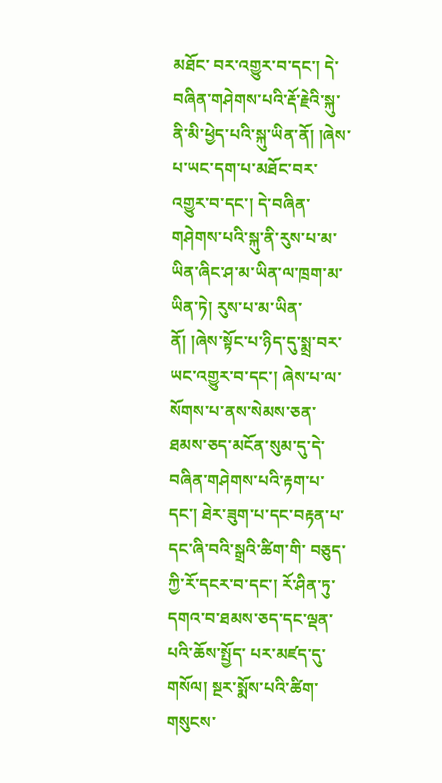མཐོང་ བར་འགྱུར་བ་དང་། དེ་བཞིན་གཤེགས་པའི་རྡོ་རྗེའི་སྐུ་ནི་མི་ཕྱེད་པའི་སྐུ་ཡིན་ནོ། །ཞེས་ པ་ཡང་དག་པ་མཐོང་བར་འགྱུར་བ་དང་། དེ་བཞིན་གཤེགས་པའི་སྐུ་ནི་རུས་པ་མ་ ཡིན་ཞིང་ཤ་མ་ཡིན་ལ་ཁྲག་མ་ཡིན་ཏེ། རུས་པ་མ་ཡིན་ནོ། །ཞེས་སྟོང་པ་ཉིད་དུ་སྨྲ་བར་ ཡང་འགྱུར་བ་དང་། ཞེས་པ་ལ་སོགས་པ་ནས་སེམས་ཅན་ཐམས་ཅད་མངོན་སུམ་དུ་དེ་ བཞིན་གཤེགས་པའི་རྟག་པ་དང་། ཐེར་ཟུག་པ་དང་བརྟན་པ་དང་ཞི་བའི་སྒྲའི་ཚིག་གི་ བཅུད་ཀྱི་རོ་དངར་བ་དང་། རོ་ཤིན་ཏུ་དགའ་བ་ཐམས་ཅད་དང་ལྡན་པའི་ཆོས་སྤྱོད་ པར་མཛད་དུ་གསོལ། སྔར་སྨོས་པའི་ཚིག་གསུངས་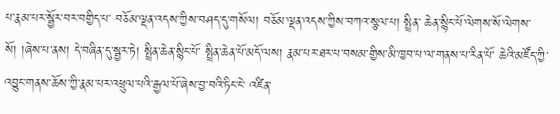པ་རྣམ་པར་སྦྱོར་བར་བགྱིད་པ་ བཅོམ་ལྡན་འདས་ཀྱིས་བཤད་དུ་གསོལ། བཅོམ་ལྡན་འདས་ཀྱིས་བཀའ་སྩལ་པ། སྤྲིན་ ཆེན་སྙིང་པོ་ལེགས་སོ་ལེགས་སོ། །ཞེས་པ་ནས། དེ་བཞིན་དུ་སྦྱར་ཏེ། སྤྲིན་ཆེན་སྙིང་པོ་ སྤྲིན་ཆེན་པོ་མདོ་ལས། རྣམ་པར་ཐར་པ་བསམ་གྱིས་མི་ཁྱབ་པ་ལ་གནས་པ་རིན་པོ་ ཆེའི་མཛོད་ཀྱི་འབྱུང་གནས་ཆོས་ཀྱི་རྣམ་པར་འཕྲུལ་པའི་རྒྱལ་པོ་ཞེས་བྱ་བའི་ཏིང་ངེ་ འཛིན་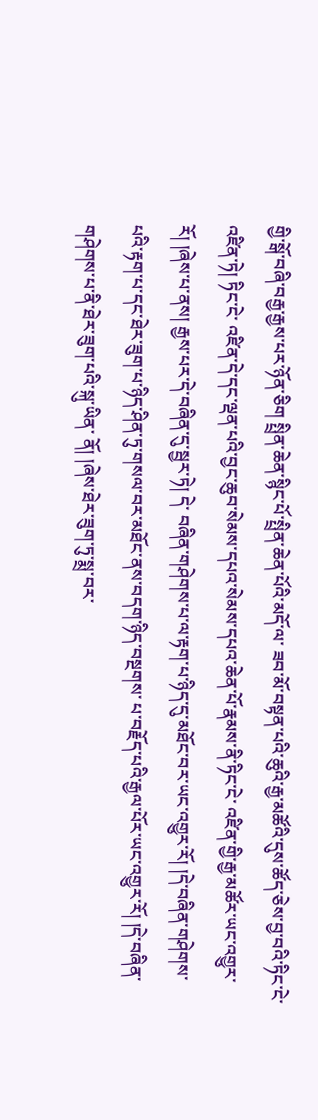གྱི་སྒོ་བཞི་བརྒྱ་རྒྱས་པར་ཉོན་ཅིག སྤྲིན་ཆེན་སྙིང་པོ་སྤྲིན་ཆེན་པོའི་མདོ་ལ་ ཟབ་མོ་བསྟན་པའི་ཆུའི་རྒྱ་མཚོའི་དུས་ཚོད་ཅེས་བྱ་བའི་ཏིང་ངེ་འཛིན་ཏེ། ཏིང་ངེ་ འཛིན་དེ་དང་ལྡན་པའི་བྱང་ཆུབ་སེམས་དཔའ་སེམས་དཔའ་ཆེན་པོ་རྣམས་ནི་ཏིང་ངེ་ འཛིན་གྱི་རྒྱ་མཚོར་ཡང་འགྱུར་རོ། །ཞེས་པ་ནས། རྒྱས་པར་དེ་བཞིན་དུ་སྦྱར་ཏེ། དེ་ བཞིན་གཤེགས་པ་ལ་རྟག་པ་ཉིད་དུ་མཐོང་བར་ཡང་འགྱུར་རོ། །དེ་བཞིན་གཤེགས་ པའི་རྟག་པ་དང་ཐེར་ཟུག་པ་ཉིད་ཤིན་ཏུ་གསལ་བར་མཐོང་ནས་བདག་ཉིད་བསྔགས་ པ་བརྗོད་པའི་རྒྱལ་པོར་ཡང་འགྱུར་རོ། །དེ་བཞིན་གཤེགས་པ་ནི་ཐེར་ཟུག་པའི་སྐུ་ཡིན་ ནོ། །ཞེས་ཐེར་ཟུག་ཏུ་སྨྲ་བར་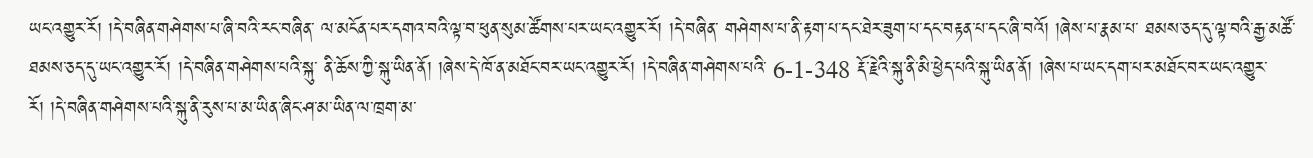ཡང་འགྱུར་རོ། །དེ་བཞིན་གཤེགས་པ་ཞི་བའི་རང་བཞིན་ ལ་མངོན་པར་དགའ་བའི་ལྟ་བ་ཕུན་སུམ་ཚོགས་པར་ཡང་འགྱུར་རོ། །དེ་བཞིན་ གཤེགས་པ་ནི་རྟག་པ་དང་ཐེར་ཟུག་པ་དང་བརྟན་པ་དང་ཞི་བའོ། །ཞེས་པ་རྣམ་པ་ ཐམས་ཅད་དུ་ལྟ་བའི་རྒྱ་མཚོ་ཐམས་ཅད་དུ་ཡང་འགྱུར་རོ། །དེ་བཞིན་གཤེགས་པའི་སྐུ་ ནི་ཆོས་ཀྱི་སྐུ་ཡིན་ནོ། །ཞེས་དེ་ཁོ་ན་མཐོང་བར་ཡང་འགྱུར་རོ། །དེ་བཞིན་གཤེགས་པའི་ 6-1-348 རྡོ་རྗེའི་སྐུ་ནི་མི་ཕྱེད་པའི་སྐུ་ཡིན་ནོ། །ཞེས་པ་ཡང་དག་པར་མཐོང་བར་ཡང་འགྱུར་ རོ། །དེ་བཞིན་གཤེགས་པའི་སྐུ་ནི་རུས་པ་མ་ཡིན་ཞིང་ཤ་མ་ཡིན་ལ་ཁྲག་མ་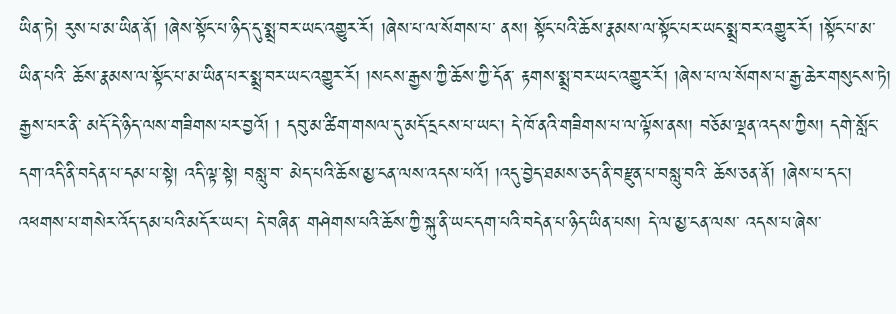ཡིན་ཏེ། རུས་པ་མ་ཡིན་ནོ། །ཞེས་སྟོང་པ་ཉིད་དུ་སྨྲ་བར་ཡང་འགྱུར་རོ། །ཞེས་པ་ལ་སོགས་པ་ ནས། སྟོང་པའི་ཆོས་རྣམས་ལ་སྟོང་པར་ཡང་སྨྲ་བར་འགྱུར་རོ། །སྟོང་པ་མ་ཡིན་པའི་ ཆོས་རྣམས་ལ་སྟོང་པ་མ་ཡིན་པར་སྨྲ་བར་ཡང་འགྱུར་རོ། །སངས་རྒྱས་ཀྱི་ཆོས་ཀྱི་དོན་ རྟགས་སྨྲ་བར་ཡང་འགྱུར་རོ། །ཞེས་པ་ལ་སོགས་པ་རྒྱ་ཆེར་གསུངས་ཏེ། རྒྱས་པར་ནི་ མདོ་དེ་ཉིད་ལས་གཟིགས་པར་བྱའོ། ། དབུ་མ་ཚིག་གསལ་དུ་མདོ་དྲངས་པ་ཡང་། དེ་ཁོ་ནའི་གཟིགས་པ་ལ་ལྟོས་ནས། བཅོམ་ལྡན་འདས་ཀྱིས། དགེ་སློང་དག་འདི་ནི་བདེན་པ་དམ་པ་སྟེ། འདི་ལྟ་སྟེ། བསླུ་བ་ མེད་པའི་ཆོས་མྱ་ངན་ལས་འདས་པའོ། །འདུ་བྱེད་ཐམས་ཅད་ནི་བརྫུན་པ་བསླུ་བའི་ ཆོས་ཅན་ནོ། །ཞེས་པ་དང་། འཕགས་པ་གསེར་འོད་དམ་པའི་མདོར་ཡང་། དེ་བཞིན་ གཤེགས་པའི་ཆོས་ཀྱི་སྐུ་ནི་ཡང་དག་པའི་བདེན་པ་ཉིད་ཡིན་པས། དེ་ལ་མྱ་ངན་ལས་ འདས་པ་ཞེས་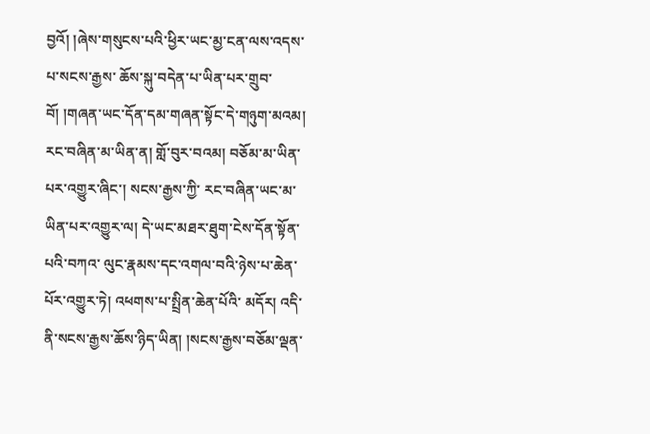བྱའོ། །ཞེས་གསུངས་པའི་ཕྱིར་ཡང་མྱ་ངན་ལས་འདས་པ་སངས་རྒྱས་ ཆོས་སྐུ་བདེན་པ་ཡིན་པར་གྲུབ་བོ། །གཞན་ཡང་དོན་དམ་གཞན་སྟོང་དེ་གཉུག་མའམ། རང་བཞིན་མ་ཡིན་ན། གློ་བུར་བའམ། བཅོམ་མ་ཡིན་པར་འགྱུར་ཞིང་། སངས་རྒྱས་ཀྱི་ རང་བཞིན་ཡང་མ་ཡིན་པར་འགྱུར་ལ། དེ་ཡང་མཐར་ཐུག་ངེས་དོན་སྟོན་པའི་བཀའ་ ལུང་རྣམས་དང་འགལ་བའི་ཉེས་པ་ཆེན་པོར་འགྱུར་ཏེ། འཕགས་པ་སྤྲིན་ཆེན་པོའི་ མདོར། འདི་ནི་སངས་རྒྱས་ཆོས་ཉིད་ཡིན། །སངས་རྒྱས་བཅོམ་ལྡན་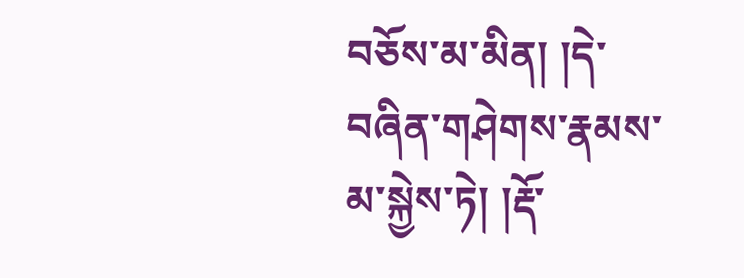བཅོས་མ་མིན། །དེ་ བཞིན་གཤེགས་རྣམས་མ་སྐྱེས་ཏེ། །རྡོ་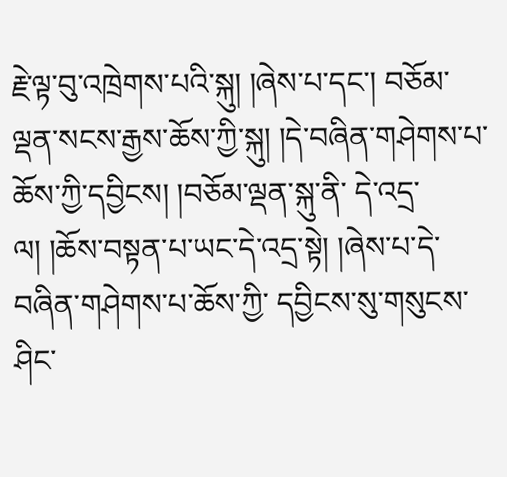རྗེ་ལྟ་བུ་འཁྲེགས་པའི་སྐུ། །ཞེས་པ་དང་། བཅོམ་ ལྡན་སངས་རྒྱས་ཆོས་ཀྱི་སྐུ། །དེ་བཞིན་གཤེགས་པ་ཆོས་ཀྱི་དབྱིངས། །བཅོམ་ལྡན་སྐུ་ནི་ དེ་འདྲ་ལ། །ཆོས་བསྟན་པ་ཡང་དེ་འདྲ་སྟེ། །ཞེས་པ་དེ་བཞིན་གཤེགས་པ་ཆོས་ཀྱི་ དབྱིངས་སུ་གསུངས་ཤིང་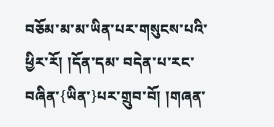བཅོམ་མ་མ་ཡིན་པར་གསུངས་པའི་ཕྱིར་རོ། །དོན་དམ་ བདེན་པ་རང་བཞིན་{ཡིན་}པར་གྲུབ་བོ། །གཞན་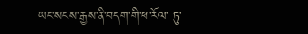ཡང་སངས་རྒྱས་ནི་བདག་གི་ཕ་རོལ་ ཏུ་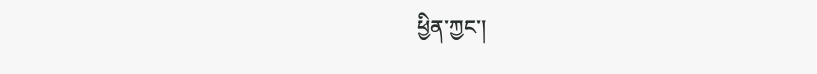ཕྱིན་ཀྱང་།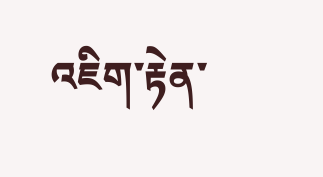འཇིག་རྟེན་